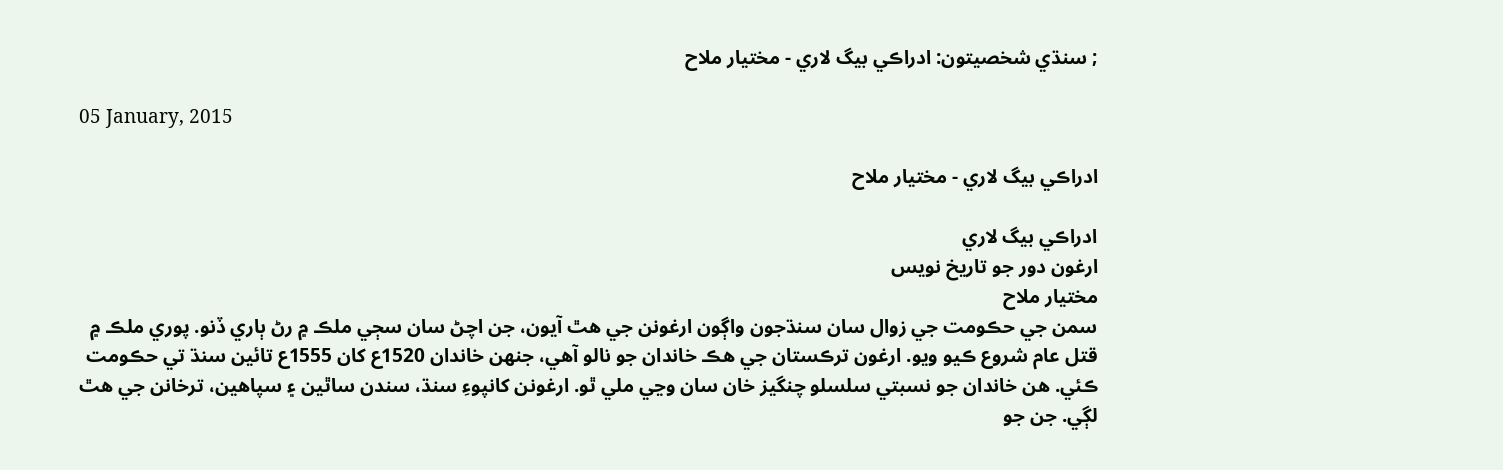; سنڌي شخصيتون: ادراڪي بيگ لاري - مختيار ملاح

05 January, 2015

ادراڪي بيگ لاري - مختيار ملاح

ادراڪي بيگ لاري
ارغون دور جو تاريخ نويس
مختيار ملاح
سمن جي حڪومت جي زوال سان سنڌجون واڳون ارغونن جي هٿ آيون، جن اچڻ سان سڄي ملڪ ۾ رڻ ٻاري ڏنو. پوري ملڪ ۾ قتل عام شروع ڪيو ويو. ارغون ترڪستان جي هڪ خاندان جو نالو آهي، جنهن خاندان 1520ع کان 1555ع تائين سنڌ تي حڪومت ڪئي. هن خاندان جو نسبتي سلسلو چنگيز خان سان وڃي ملي ٿو. ارغونن کانپوءِ سنڌ، سندن ساٿين ۽ سپاهين، ترخانن جي هٿ لڳي. جن جو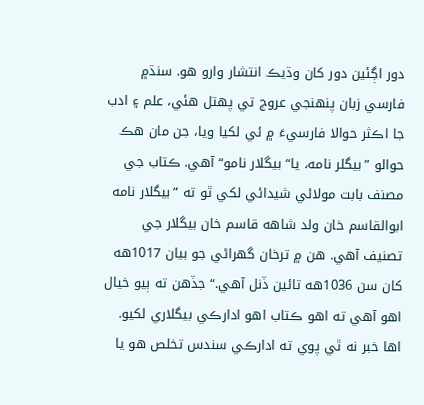دور اڳئين دور کان وڌيڪ انتشار وارو هو. سنڌ۾ فارسي زبان پنهنجي عروج تي پهتل هئي، علم ۽ ادب جا اڪثر حوالا فارسيءَ ۾ ئي لکيا ويا، جن مان هڪ حوالو ”بيگلر نامه، يا“ بيگلار نامو“ آهي. ڪتاب جي مصنف بابت مولائي شيدائي لکي ٿو ته ”بيگلار نامه ابوالقاسم خان ولد شاهه قاسم خان بيگلار جي تصنيف آهي. هن ۾ ترخان گهراڻي جو بيان 1017هه کان سن 1036هه تائين ڏنل آهي.“ جڏهن ته ٻيو خيال اهو آهي ته اهو ڪتاب اهو ادارڪي بيگلاري لکيو. اها خبر نه ٿي پوي ته ادارڪي سندس تخلص هو يا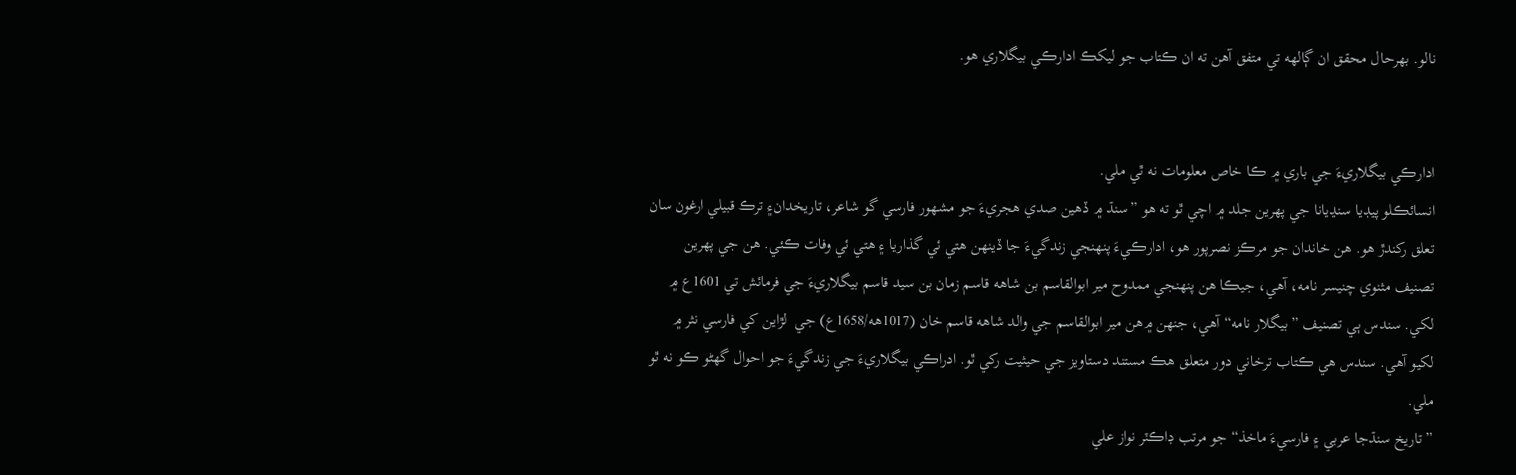نالو. بهرحال محقق ان ڳالهه تي متفق آهن ته ان ڪتاب جو ليکڪ ادارڪي بيگلاري هو.


ادارڪي بيگلاريءَ جي باري ۾ ڪا خاص معلومات نه ٿي ملي.
انسائڪلو پيڊيا سنڍيانا جي پهرين جلد ۾ اچي ٿو ته هو ”سنڌ ۾ ڏهين صدي هجريءَ جو مشهور فارسي گو شاعر، تاريخدان۽ ترڪ قبيلي ارغون سان تعلق رکندڙ هو. هن خاندان جو مرڪز نصرپور هو، ادارڪيءَ پنهنجي زندگيءَ جا ڏينهن هتي ئي گذاريا ۽ هتي ئي وفات ڪئي. هن جي پهرين تصنيف مثنوي چنيسر نامه، آهي، جيڪا هن پنهنجي ممدوح مير ابوالقاسم بن شاهه قاسم زمان بن سيد قاسم بيگلاريءَ جي فرمائش تي 1601ع ۾ لکي. سندس ٻي تصنيف ”بيگلار نامه“ آهي، جنهن ۾هن مير ابوالقاسم جي والد شاهه قاسم خان (1017هه/1658ع) جي  لڙاين کي فارسي نثر ۾ لکيو آهي. سندس هي ڪتاب ترخاني دور متعلق هڪ مستند دستاويز جي حيثيت رکي ٿو. ادراڪي بيگلاريءَ جي زندگيءَ جو احوال گهڻو ڪو نه ٿو ملي.
”تاريخ سنڌجا عربي ۽ فارسيءَ ماخذ“ جو مرتب ڊاڪٽر نواز علي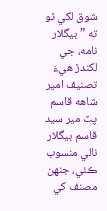شوق لکي ٿو ته ”بيگلار نامه، جي لکندڙ هيءَ تصنيف امير شاهه قاسم پٽ مير سيد قاسم بيگلار نالي منسوب ڪئي، جنهن مصنف کي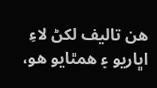هن تاليف لکڻ لاءِ اڀاريو ۽ همٿايو هو،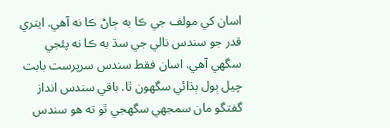اسان کي مولف جي ڪا به ڄاڻ ڪا نه آهي. ايتري قدر جو سندس نالي جي سڌ به ڪا نه پئجي سگهي آهي. اسان فقط سندس سرپرست بابت چيل ٻول ٻڌائي سگهون ٿا. باقي سندس انداز گفتگو مان سمجهي سگهجي ٿو ته هو سندس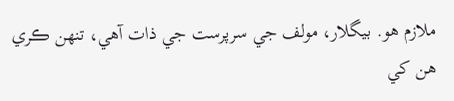ملازم هو. بيگلار، مولف جي سرپرست جي ذات آهي، تنهن ڪري هن کي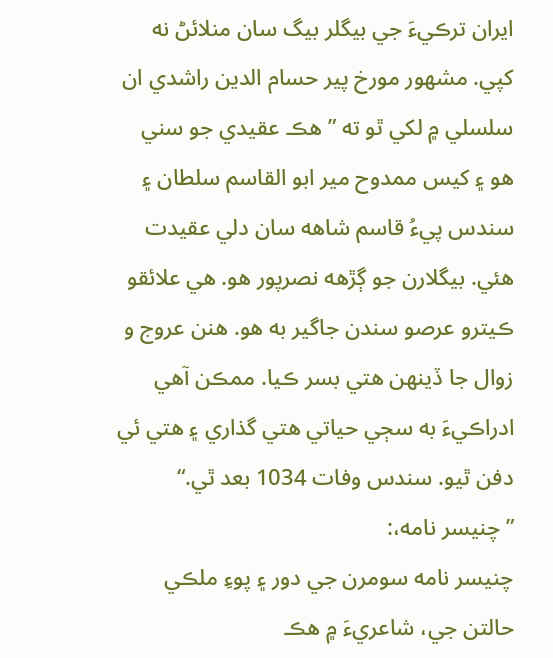ايران ترڪيءَ جي بيگلر بيگ سان منلائڻ نه کپي. مشهور مورخ پير حسام الدين راشدي ان سلسلي ۾ لکي ٿو ته ” هڪ عقيدي جو سني هو ۽ کيس ممدوح مير ابو القاسم سلطان ۽ سندس پيءُ قاسم شاهه سان دلي عقيدت هئي. بيگلارن جو ڳڙهه نصرپور هو. هي علائقو ڪيترو عرصو سندن جاگير به هو. هنن عروج و زوال جا ڏينهن هتي بسر ڪيا. ممڪن آهي ادراڪيءَ به سڄي حياتي هتي گذاري ۽ هتي ئي دفن ٿيو. سندس وفات 1034 بعد ٿي.“
”چنيسر نامه،:
چنيسر نامه سومرن جي دور ۽ پوءِ ملڪي حالتن جي، شاعريءَ ۾ هڪ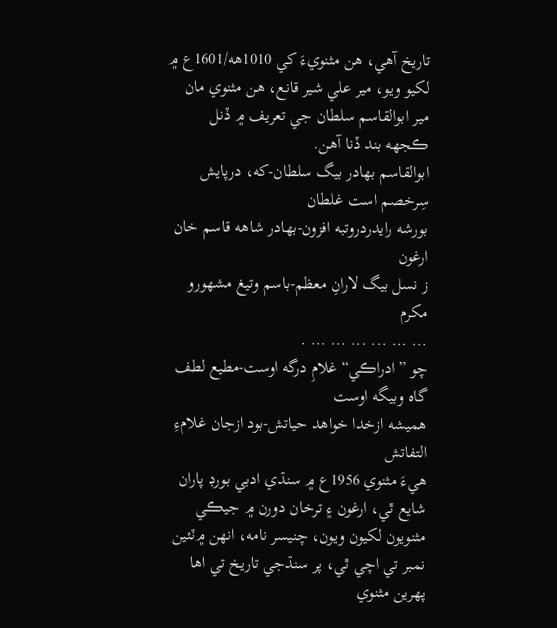تاريخ آهي، هن مثنويءَ کي 1010هه/1601ع ۾ لکيو ويو، مير علي شير قانع، هن مثنوي مان مير ابوالقاسم سلطان جي تعريف ۾ ڏنل ڪجهه بند ڏنا آهن.
ابوالقاسم بهادر بيگ سلطان-که، درپايش سِرخصم است غلطان
بورشه رايدردروتبه افزون-بهادر شاهه قاسم خان ارغون
ز نسل بيگ لارانِ معظم-باسم وتيغ مشهورو مکرم
... ... ... ... ... ... .
چو ”ادراڪي“ غلامِ درگه اوست-مطيع لطف گاه وبيگه اوست
هميشه ازخدا خواهد حياتش-بود ازجان غلامءِ التفاتش
هيءَ مثنوي 1956ع ۾ سنڌي ادبي بورڊ پاران شايع ٿي، ارغون ۽ ترخان دورن ۾ جيڪي مثنويون لکيون ويون، چنيسر نامه، انهن ۾ٽئين نمبر تي اچي ٿي، پر سنڌجي تاريخ تي اها پهرين مثنوي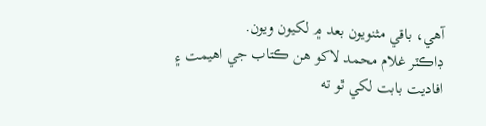آهي، باقي مثنويون بعد ۾ لکيون ويون.
ڊاڪٽر غلام محمد لاکو هن ڪتاب جي اهيمت ۽ افاديت بابت لکي ٿو ته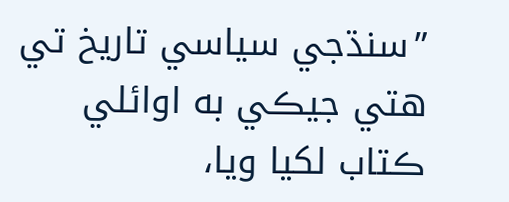”سنڌجي سياسي تاريخ تي هتي جيڪي به اوائلي ڪتاب لکيا ويا،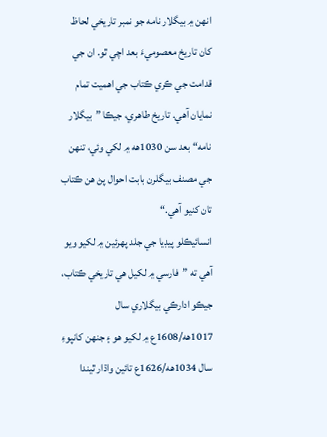انهن ۾ بيگلار نامه جو نمبر تاريخي لحاظ کان تاريخ معصوميءَ بعد اچي ٿو. ان جي قدامت جي ڪري ڪتاب جي اهميت تمام نمايان آهي. تاريخ طاهري، جيڪا ”بيگلار نامه“ بعد سن 1030هه ۾ لکي وئي، تنهن جي مصنف بيگلرن بابت احوال پڻ هن ڪتاب تان کنيو آهي.“
انسائيڪلو پيڊيا جي جلد پهرئين ۾ لکيو ويو آهي ته ”فارسي ۾ لکيل هي تاريخي ڪتاب، جيڪو ادارڪي بيگلاري سال 1017هه/1608ع ۾ لکيو هو ۽ جنهن کانپوءِ سال 1034هه/1626ع تائين واڌار ٿيندا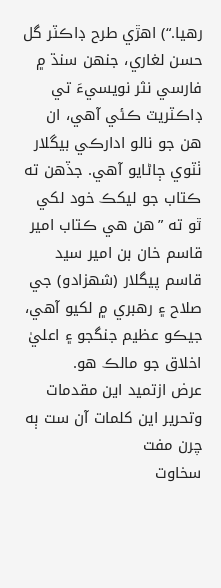رهيا.“) اهڙي طرح ڊاڪٽر گل حسن لغاري، جنهن سنڌ ۾ فارسي نثر نويسيءَ تي ڊاڪٽريٽ ڪئي آهي، ان هن جو نالو ادارڪي بيگلار ٺٽوي ڄاڻايو آهي. جڏهن ته ڪتاب جو ليکڪ خود لکي ٿو ته ”هن هي ڪتاب امير قاسم خان بن امير سيد قاسم پيگلار (شهزادو) جي صلاح ۽ رهبري ۾ لکيو آهي، جيڪو عظيم جنگجو ۽ اعليٰ اخلاق جو مالڪ هو.
عرض ازتميد اين مقدمات وتحرير اين کلمات آن ست ٻه چرن مفت
سخاوت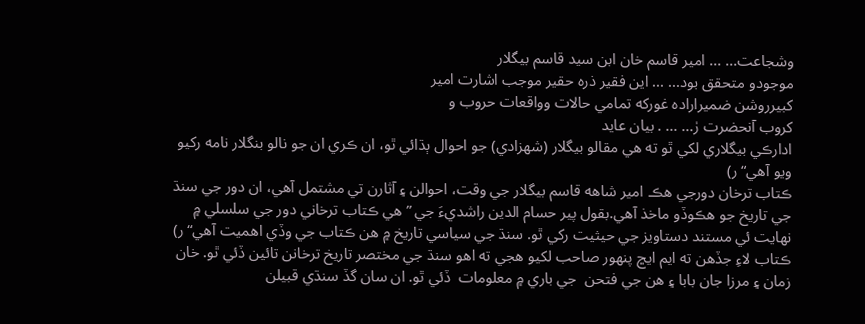وشجاعت... ... امير قاسم خان ابن سيد قاسم بيگلار
موجودو متحقق بود... ... اين فقير ذره حقير موجب اشارت امير
کبيرروشن ضميراراده غورکه تمامي حالات وواقعات حروب و
کروب آنحضرت رٰ... ... . بيان عايد
ادارڪي بيگلاري لکي ٿو ته هي مقالو بيگلار (شهزادي) جو احوال ٻڌائي ٿو، ان ڪري ان جو نالو بنگلار نامه رکيو ويو آهي“ ر)
ڪتاب ترخان دورجي هڪ امير شاهه قاسم بيگلار جي وقت، احوالن ۽ آثارن تي مشتمل آهي، ان دور جي سنڌ جي تاريخ جو هڪوڏو ماخذ آهي.بقول پير حسام الدين راشديءَ جي ”هي ڪتاب ترخاني دور جي سلسلي ۾ نهايت ئي مستند دستاويز جي حيثيت رکي ٿو. سنڌ جي سياسي تاريخ ۾ هن ڪتاب جي وڏي اهميت آهي“ ر) ڪتاب لاءِ جڏهن ته ايم ايڇ پنهور صاحب لکيو هجي ته اهو سنڌ جي مختصر تاريخ ترخانن تائين ڏئي ٿو. خان زمان ۽ مرزا جان بابا ۽ هن جي فتحن  جي باري ۾ معلومات  ڏئي ٿو. ان سان گڏ سنڌي قبيلن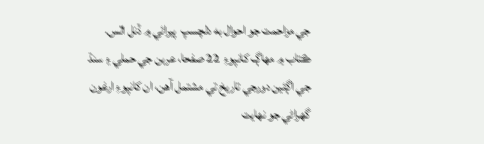جي مزاحمت جو احوال به دلچسپ  پيرائي ۾ ڏنل اٿس. ڪتاب ۾ مهاڳ کانپوءِ  22 صفحا، عربن جي حملي ۽ سنڌ جي اڳئين دورجي تاريخ تي مشتمل آهن، ان کانپوءِ ارغون گهراڻي جو نهايت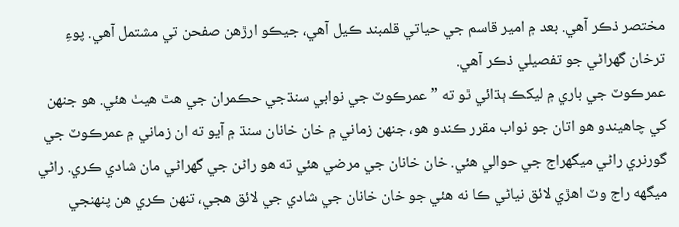مختصر ذڪر آهي. بعد ۾ امير قاسم جي حياتي قلمبند ڪيل آهي، جيڪو ارڙهن صفحن تي مشتمل آهي. پوءِ ترخان گهراڻي جو تفصيلي ذڪر آهي.
عمرڪوٽ جي باري ۾ ليکڪ ٻڌائي ٿو ته ”عمرڪوٽ جي نوابي سنڌجي حڪمران جي هٿ هيٺ هئي. هو جنهن کي چاهيندو هو اتان جو نواب مقرر ڪندو هو، جنهن زماني ۾ خان خانان سنڌ ۾ آيو ته ان زماني ۾ عمرڪوٽ جي گورنري راڻي ميگهراج جي حوالي هئي. خان خانان جي مرضي هئي ته هو راڻن جي گهراڻي مان شادي ڪري. راڻي ميگهه راج وٽ اهڙي لائق نياڻي ڪا نه هئي جو خان خانان جي شادي جي لائق هجي، تنهن ڪري هن پنهنجي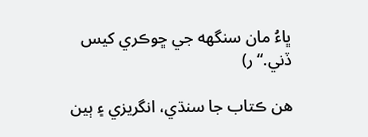ڀاءُ مان سنگهه جي ڇوڪري کيس ڏني.“ ر)

هن ڪتاب جا سنڌي، انگريزي ۽ ٻين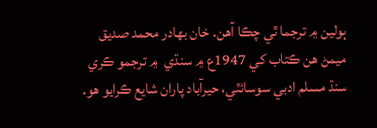ٻولين ۾ ترجما ٿي چڪا آهن. خان بهادر محمد صديق ميمڻ هن ڪتاب کي 1947ع ۾ سنڌي  ۾ ترجمو ڪري سنڌ مسلم ادبي سوسائٽي، حيرآباد پاران شايع ڪرايو هو.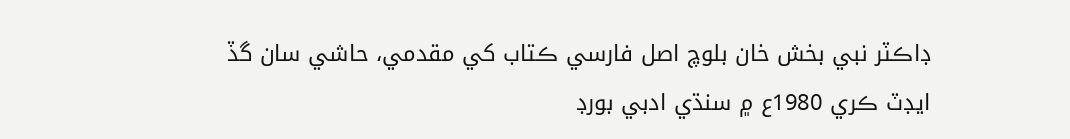ڊاڪٽر نبي بخش خان بلوچ اصل فارسي ڪتاب کي مقدمي، حاشي سان گڏ ايڊٽ ڪري 1980ع ۾ سنڌي ادبي بورڊ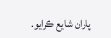پاران شايع ڪرايو.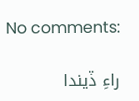No comments:

راءِ ڏيندا